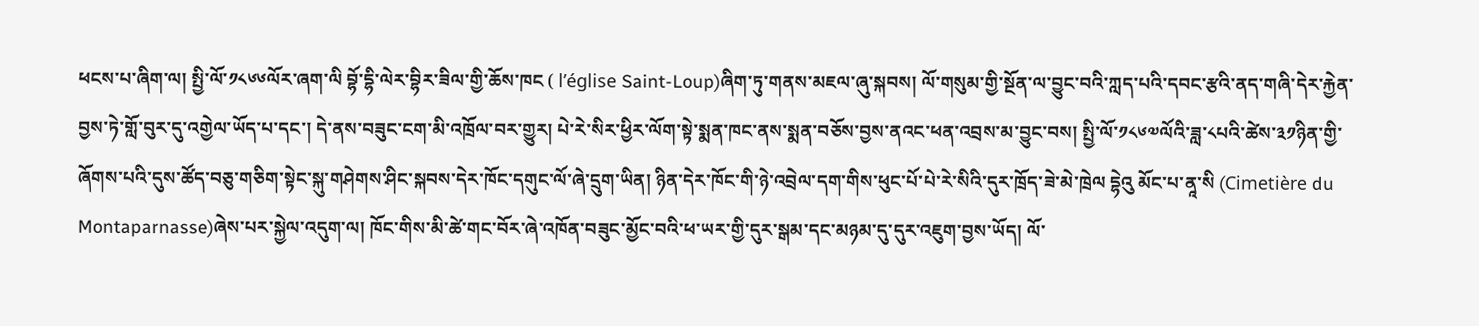ཕངས་པ་ཞིག་ལ། སྤྱི་ལོ་༡༨༦༦ལོར་ཞག་ལི བྷོ་དྷི་ལེར་བྷིར་ཟིལ་གྱི་ཆོས་ཁང ( l’église Saint-Loup)ཞིག་ཏུ་གནས་མཇལ་ཞུ་སྐབས། ལོ་གསུམ་གྱི་སྔོན་ལ་བྱུང་བའི་ཀླད་པའི་དབང་རྩའི་ནད་གཞི་དེར་རྐྱེན་བྱས་ཏེ་གློ་བུར་དུ་འགྱེལ་ཡོད་པ་དང་། དེ་ནས་བཟུང་ངག་མི་འཁྲོལ་བར་གྱུར། པེ་རེ་སིར་ཕྱིར་ལོག་སྟེ་སྨན་ཁང་ནས་སྨན་བཅོས་བྱས་ནའང་ཕན་འབྲས་མ་བྱུང་བས། སྤྱི་ལོ་༡༨༦༧ལོའི་ཟླ་༨པའི་ཚེས་༣༡ཉིན་གྱི་ཞོགས་པའི་དུས་ཚོད་བཅུ་གཅིག་སྟེང་སྐུ་གཤེགས་ཤིང་སྐབས་དེར་ཁོང་དགུང་ལོ་ཞེ་དྲུག་ཡིན། ཉིན་དེར་ཁོང་གི་ཉེ་འབྲེལ་དག་གིས་ཕུང་པོ་པེ་རེ་སིའི་དུར་ཁྲོད་ཟེ་མེ་ཁྲེལ དྷེའུ མོང་པ་ནཱ་སི (Cimetière du Montaparnasse)ཞེས་པར་སྐྱེལ་འདུག་ལ། ཁོང་གིས་མི་ཚེ་གང་བོར་ཞེ་འཁོན་བཟུང་མྱོང་བའི་ཕ་ཡར་གྱི་དུར་སྒམ་དང་མཉམ་དུ་དུར་འཇུག་བྱས་ཡོད། ལོ་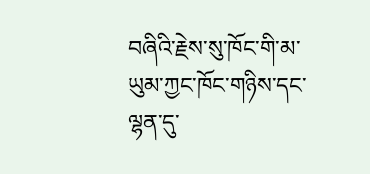བཞིའི་རྗེས་སུ་ཁོང་གི་མ་ཡུམ་ཀྱང་ཁོང་གཉིས་དང་ལྷན་དུ་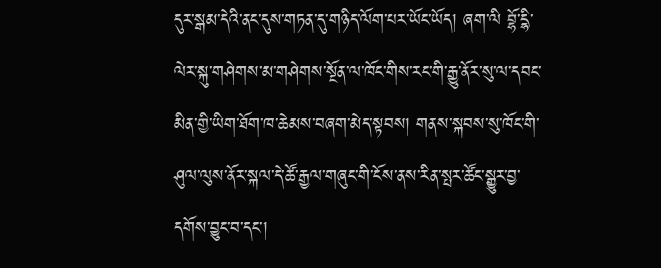དུར་སྒམ་དེའི་ནང་དུས་གཏན་དུ་གཉིད་ལོག་པར་ཡོང་ཡོད། ཞག་ལི བྷོ་དྷི་ལེར་སྐུ་གཤེགས་མ་གཤེགས་སྔོན་ལ་ཁོང་གིས་རང་གི་རྒྱུ་ནོར་སུ་ལ་དབང་མིན་གྱི་ཡིག་ཐོག་ཁ་ཆེམས་བཞག་མེད་སྟབས། གནས་སྐབས་སུ་ཁོང་གི་ཤུལ་ལུས་ནོར་སྐལ་དེ་ཚོ་རྒྱལ་གཞུང་གི་ངོས་ནས་རིན་སྤར་ཚོང་སྒྱུར་བྱ་དགོས་བྱུང་བ་དང་།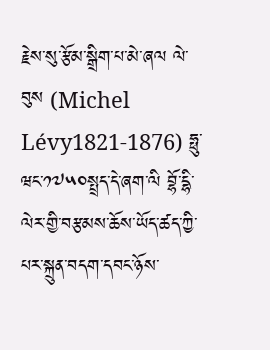རྗེས་སུ་རྩོམ་སྒྲིག་པ་མེ་ཞལ ལེ་བུས (Michel Lévy1821-1876) ཧྥུ་ཝང་༡༧༥༠སྤྲད་དེ་ཞག་ལི བྷོ་དྷི་ལེར་གྱི་བརྩམས་ཆོས་ཡོད་ཚད་ཀྱི་པར་སྐྲུན་བདག་དབང་ཉོས་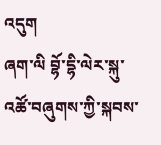འདུག
ཞག་ལི བྷོ་དྷི་ལེར་སྐུ་འཚོ་བཞུགས་ཀྱི་སྐབས་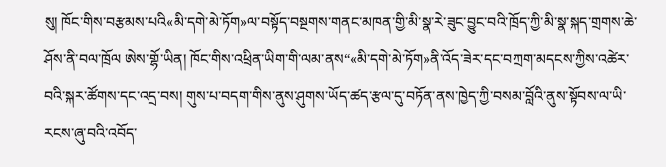སུ། ཁོང་གིས་བརྩམས་པའི«མི་དགེ་མེ་ཏོག»ལ་བསྟོད་བསྔགས་གནང་མཁན་གྱི་མི་སྣ་རེ་ཟུང་བྱུང་བའི་ཁྲོད་ཀྱི་མི་སྣ་སྐད་གྲགས་ཆེ་ཤོས་ནི་བལ་ཁྲོལ ཨེས་གྷོ་ཡིན། ཁོང་གིས་འཕྲིན་ཡིག་གི་ལམ་ནས“«མི་དགེ་མེ་ཏོག»ནི་འོད་ཟེར་དང་བཀྲག་མདངས་ཀྱིས་འཚེར་བའི་སྐར་ཚོགས་དང་འདྲ་བས། གུས་པ་བདག་གིས་ནུས་ཤུགས་ཡོད་ཚད་རྩལ་དུ་བཏོན་ནས་ཁྱེད་ཀྱི་བསམ་བློའི་ནུས་སྟོབས་ལ་ཡི་རངས་ཞུ་བའི་འབོད་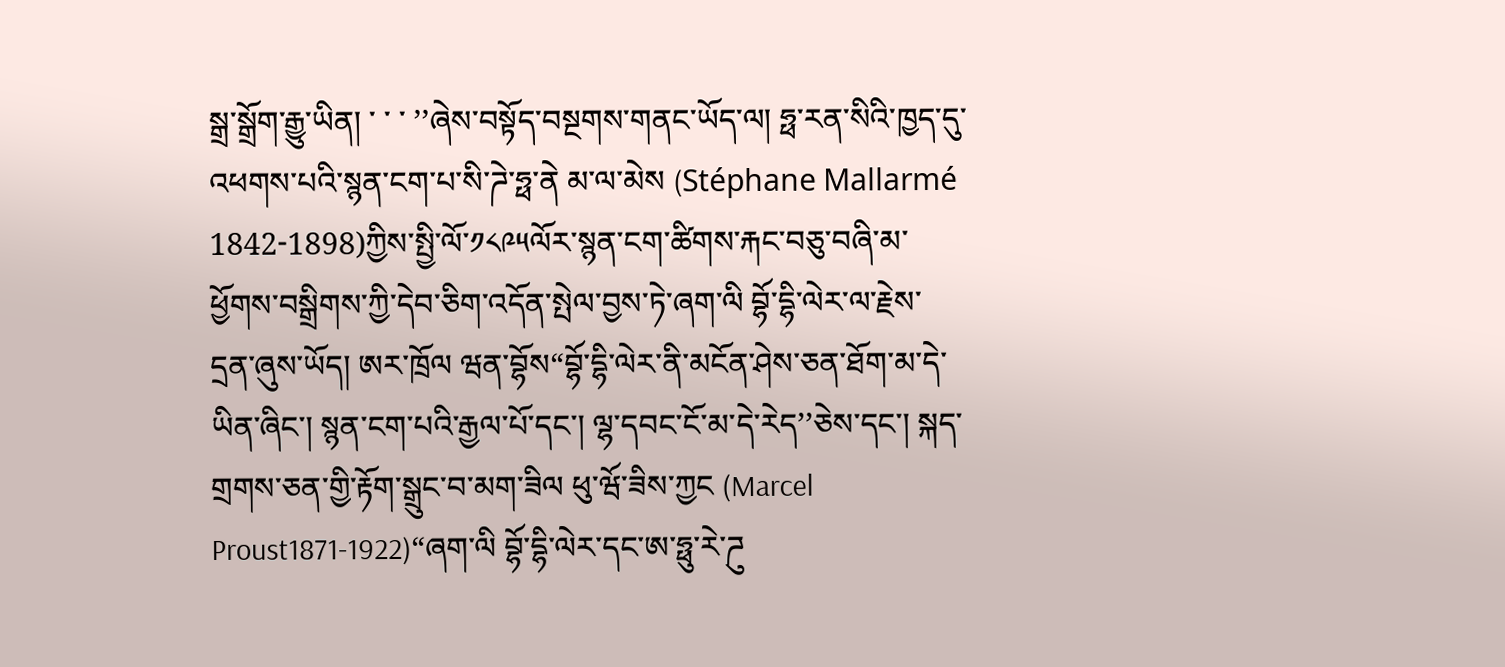སྒྲ་སྒྲོག་རྒྱུ་ཡིན། ་ ་ ་ ’’ཞེས་བསྟོད་བསྔགས་གནང་ཡོད་ལ། ཧྥ་རན་སིའི་ཁྱད་དུ་འཕགས་པའི་སྙན་ངག་པ་སི་ཌེ་ཧྥ་ནེ མ་ལ་མེས (Stéphane Mallarmé 1842-1898)ཀྱིས་སྤྱི་ལོ་༡༨༩༥ལོར་སྙན་ངག་ཚིགས་རྐང་བཅུ་བཞི་མ་ཕྱོགས་བསྒྲིགས་ཀྱི་དེབ་ཅིག་འདོན་སྤེལ་བྱས་ཏེ་ཞག་ལི བྷོ་དྷི་ལེར་ལ་རྗེས་དྲན་ཞུས་ཡོད། ཨར་ཁྲོལ ཝན་བྷོས“བྷོ་དྷི་ལེར་ནི་མངོན་ཤེས་ཅན་ཐོག་མ་དེ་ཡིན་ཞིང་། སྙན་ངག་པའི་རྒྱལ་པོ་དང་། ལྷ་དབང་ངོ་མ་དེ་རེད’’ཅེས་དང་། སྐད་གྲགས་ཅན་གྱི་རྟོག་སྒྲུང་བ་མག་ཟིལ ཕུ་ཝོ་ཟིས་ཀྱང (Marcel Proust1871-1922)“ཞག་ལི བྷོ་དྷི་ལེར་དང་ཨ་ཧྥུ་རེ་ཌུ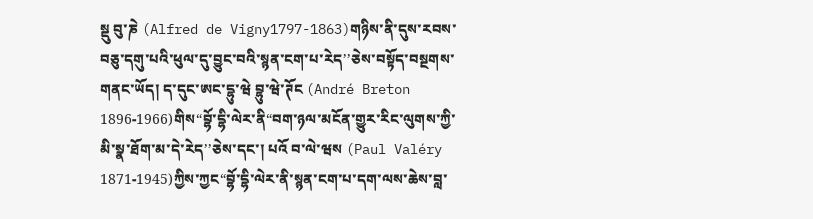སྡུ བུ་ཎེ (Alfred de Vigny1797-1863)གཉིས་ནི་དུས་རབས་བཅུ་དགུ་པའི་ཕུལ་དུ་བྱུང་བའི་སྙན་ངག་པ་རེད’’ཅེས་བསྟོད་བསྔགས་གནང་ཡོད། ད་དུང་ཨང་དྷུ་ཝེ བྷུ་ཝེ་ཊོང (André Breton 1896-1966)གིས“བྷོ་དྷི་ལེར་ནི“བག་ཉལ་མངོན་གྱུར་རིང་ལུགས་ཀྱི་མི་སྣ་ཐོག་མ་དེ་རེད’’ཅེས་དང་། པའོ བ་ལེ་ཝས (Paul Valéry 1871-1945)ཀྱིས་ཀྱང“བྷོ་དྷི་ལེར་ནི་སྙན་ངག་པ་དག་ལས་ཆེས་བླ་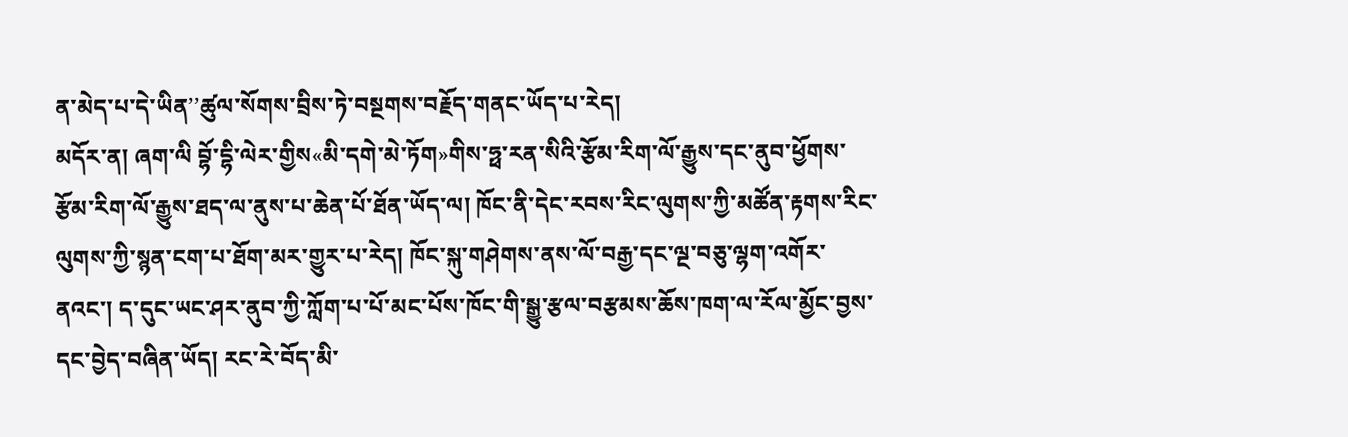ན་མེད་པ་དེ་ཡིན’’ཚུལ་སོགས་བྲིས་ཏེ་བསྔགས་བརྗོད་གནང་ཡོད་པ་རེད།
མདོར་ན། ཞག་ལི བྷོ་དྷི་ལེར་གྱིས«མི་དགེ་མེ་ཏོག»གིས་ཧྥ་རན་སིའི་རྩོམ་རིག་ལོ་རྒྱུས་དང་ནུབ་ཕྱོགས་རྩོམ་རིག་ལོ་རྒྱུས་ཐད་ལ་ནུས་པ་ཆེན་པོ་ཐོན་ཡོད་ལ། ཁོང་ནི་དེང་རབས་རིང་ལུགས་ཀྱི་མཚོན་རྟགས་རིང་ལུགས་ཀྱི་སྙན་ངག་པ་ཐོག་མར་གྱུར་པ་རེད། ཁོང་སྐུ་གཤེགས་ནས་ལོ་བརྒྱ་དང་ལྔ་བཅུ་ལྷག་འགོར་ནའང་། ད་དུང་ཡང་ཤར་ནུབ་ཀྱི་ཀློག་པ་པོ་མང་པོས་ཁོང་གི་སྒྱུ་རྩལ་བརྩམས་ཆོས་ཁག་ལ་རོལ་མྱོང་བྱས་དང་བྱེད་བཞིན་ཡོད། རང་རེ་བོད་མི་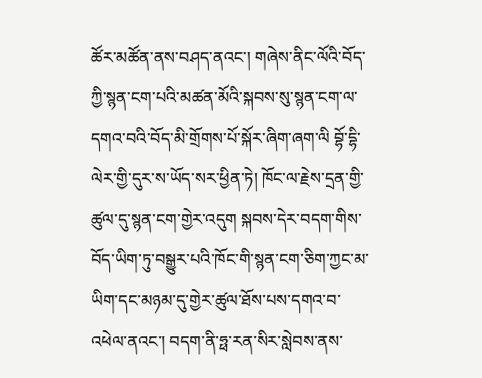ཚོར་མཚོན་ནས་བཤད་ནའང་། གཞེས་ནིང་ལོའི་བོད་ཀྱི་སྙན་ངག་པའི་མཚན་མོའི་སྐབས་སུ་སྙན་ངག་ལ་དགའ་བའི་བོད་མི་གྲོགས་པོ་སྐོར་ཞིག་ཞག་ལི བྷོ་དྷི་ལེར་གྱི་དུར་ས་ཡོད་སར་ཕྱིན་ཏེ། ཁོང་ལ་རྗེས་དྲན་གྱི་ཚུལ་དུ་སྙན་ངག་གྱེར་འདུག སྐབས་དེར་བདག་གིས་བོད་ཡིག་ཏུ་བསྒྱུར་པའི་ཁོང་གི་སྙན་ངག་ཅིག་ཀྱང་མ་ཡིག་དང་མཉམ་དུ་གྱེར་ཚུལ་ཐོས་པས་དགའ་བ་འཕེལ་ནའང་། བདག་ནི་ཧྥ་རན་སིར་སླེབས་ནས་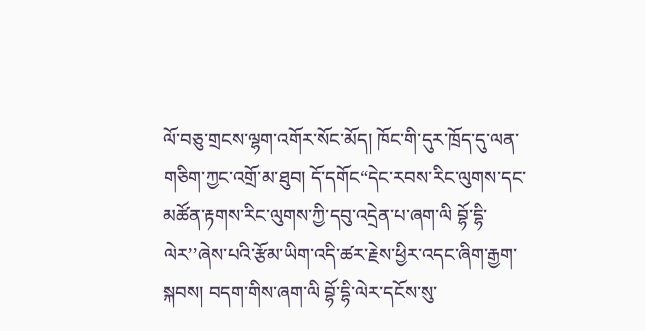ལོ་བཅུ་གྲངས་ལྷག་འགོར་སོང་མོད། ཁོང་གི་དུར་ཁྲོད་དུ་ལན་གཅིག་ཀྱང་འགྲོ་མ་ཐུབ། དོ་དགོང“དེང་རབས་རིང་ལུགས་དང་མཚོན་རྟགས་རིང་ལུགས་ཀྱི་དབུ་འདྲེན་པ་ཞག་ལི བྷོ་དྷི་ལེར’’ཞེས་པའི་རྩོམ་ཡིག་འདི་ཚར་རྗེས་ཕྱིར་འདང་ཞིག་རྒྱག་སྐབས། བདག་གིས་ཞག་ལི བྷོ་དྷི་ལེར་དངོས་སུ་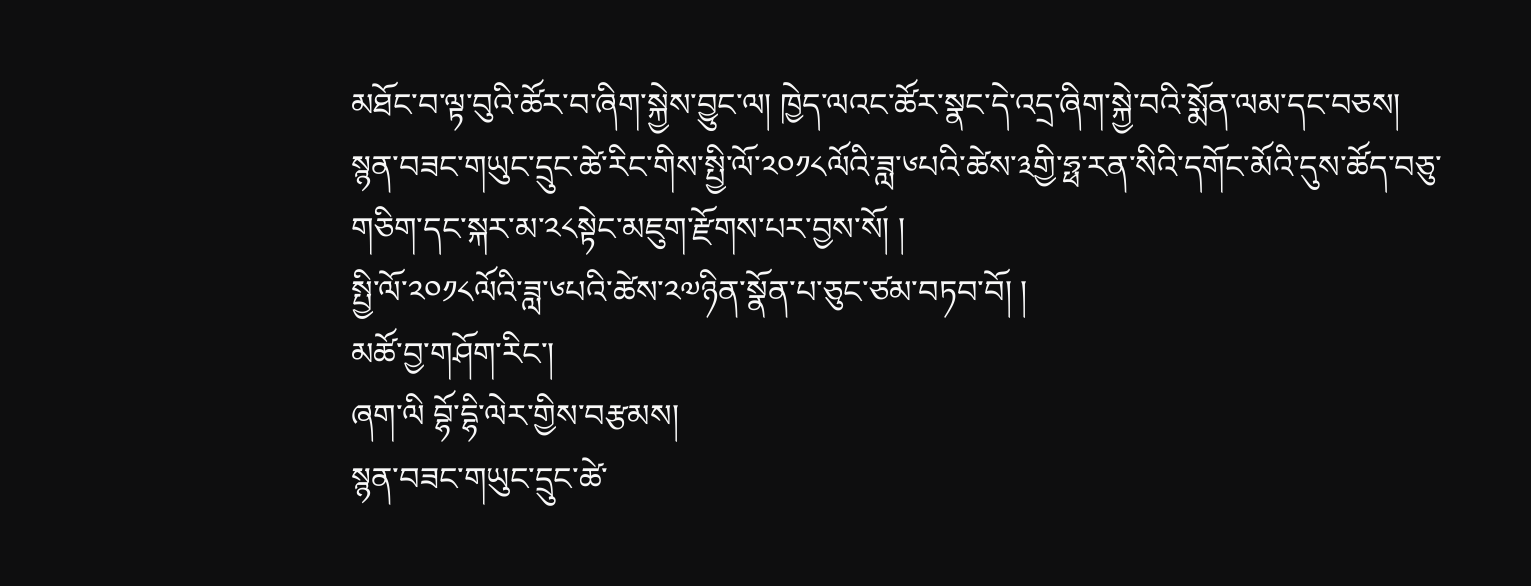མཐོང་བ་ལྟ་བུའི་ཚོར་བ་ཞིག་སྐྱེས་བྱུང་ལ། ཁྱེད་ལའང་ཚོར་སྣང་དེ་འདྲ་ཞིག་སྐྱེ་བའི་སྨོན་ལམ་དང་བཅས།
སྙན་བཟང་གཡུང་དྲུང་ཚེ་རིང་གིས་སྤྱི་ལོ་༢༠༡༨ལོའི་ཟླ་༦པའི་ཚེས་༣གྱི་ཧྥ་རན་སིའི་དགོང་མོའི་དུས་ཚོད་བཅུ་གཅིག་དང་སྐར་མ་༢༨སྟེང་མཇུག་རྫོགས་པར་བྱས་སོ། །
སྤྱི་ལོ་༢༠༡༨ལོའི་ཟླ་༦པའི་ཚེས་༢༧ཉིན་སྣོན་པ་ཅུང་ཙམ་བཏབ་བོ། །
མཚོ་བྱ་གཤོག་རིང་།
ཞག་ལི བྷོ་དྷི་ལེར་གྱིས་བརྩམས།
སྙན་བཟང་གཡུང་དྲུང་ཚེ་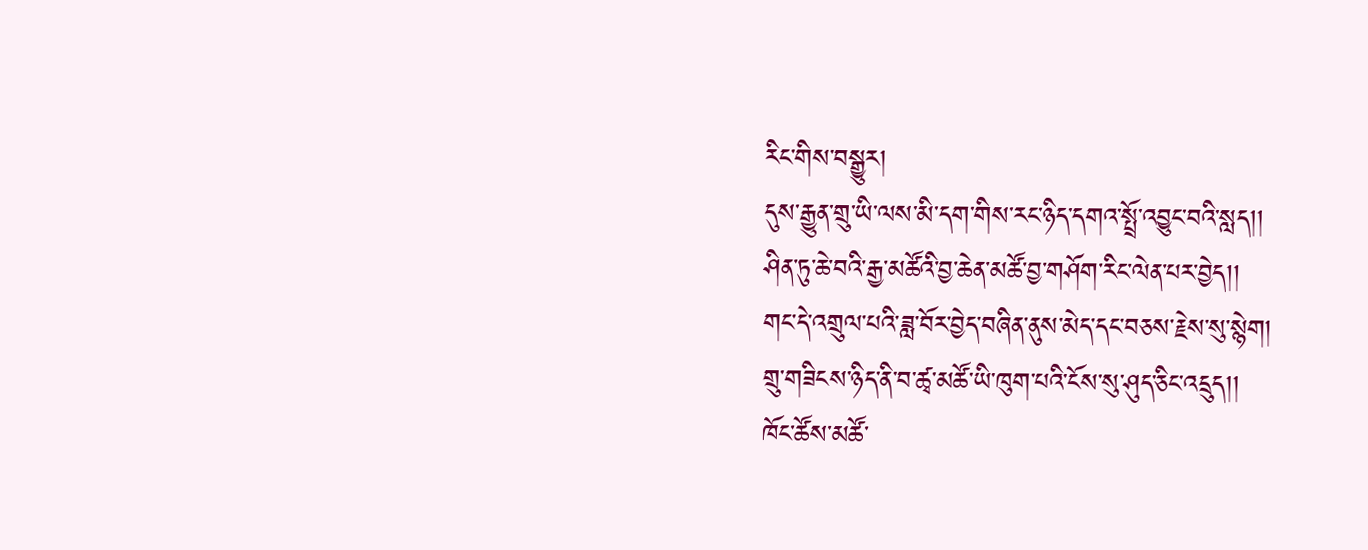རིང་གིས་བསྒྱུར།
དུས་རྒྱུན་གྲུ་ཡི་ལས་མི་དག་གིས་རང་ཉིད་དགའ་སྤྲོ་འབྱུང་བའི་སླད།།
ཤིན་ཏུ་ཆེ་བའི་རྒྱ་མཚོའི་བྱ་ཆེན་མཚོ་བྱ་གཤོག་རིང་ལེན་པར་བྱེད།།
གང་དེ་འགྲུལ་པའི་ཟླ་བོར་བྱེད་བཞིན་ནུས་མེད་དང་བཅས་རྗེས་སུ་སྙེག།
གྲུ་གཟིངས་ཉིད་ནི་བ་ཚྭ་མཚོ་ཡི་ཁུག་པའི་ངོས་སུ་ཤུད་ཅིང་འདྲུད།།
ཁོང་ཚོས་མཚོ་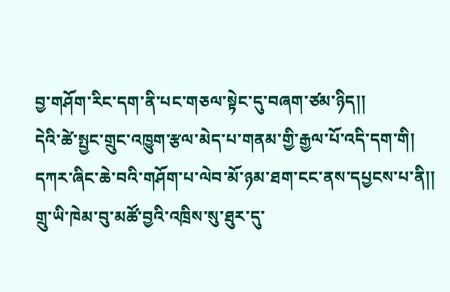བྱ་གཤོག་རིང་དག་ནི་པང་གཅལ་སྟེང་དུ་བཞག་ཙམ་ཉིད།།
དེའི་ཚེ་སྤྱང་གྲུང་འཁྱུག་རྩལ་མེད་པ་གནམ་གྱི་རྒྱལ་པོ་འདི་དག་གི།
དཀར་ཞིང་ཆེ་བའི་གཤོག་པ་ལེབ་མོ་ཉམ་ཐག་ངང་ནས་དཔྱངས་པ་ནི།།
གྲུ་ཡི་ཁེམ་བུ་མཚོ་བྱའི་འཁྲིས་སུ་ཐུར་དུ་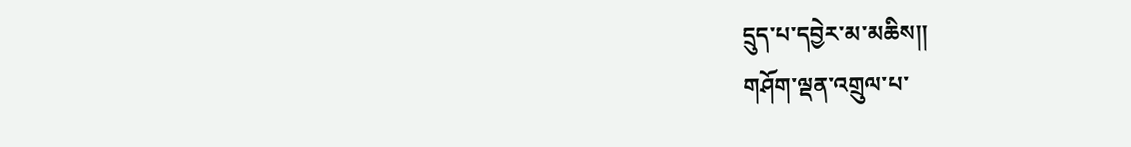དྲུད་པ་དབྱེར་མ་མཆིས།།
གཤོག་ལྡན་འགྲུལ་པ་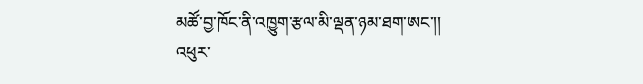མཚོ་བྱ་ཁོང་ནི་འཁྱུག་རྩལ་མི་ལྡན་ཉམ་ཐག་ཨང་།།
འཕུར་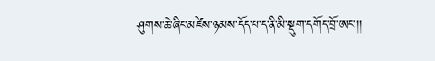ཤུགས་ཆེ་ཞིང་མཛེས་ཉམས་དོད་པ་ད་ནི་མི་སྡུག་དགོད་བྲོ་ཨང་།།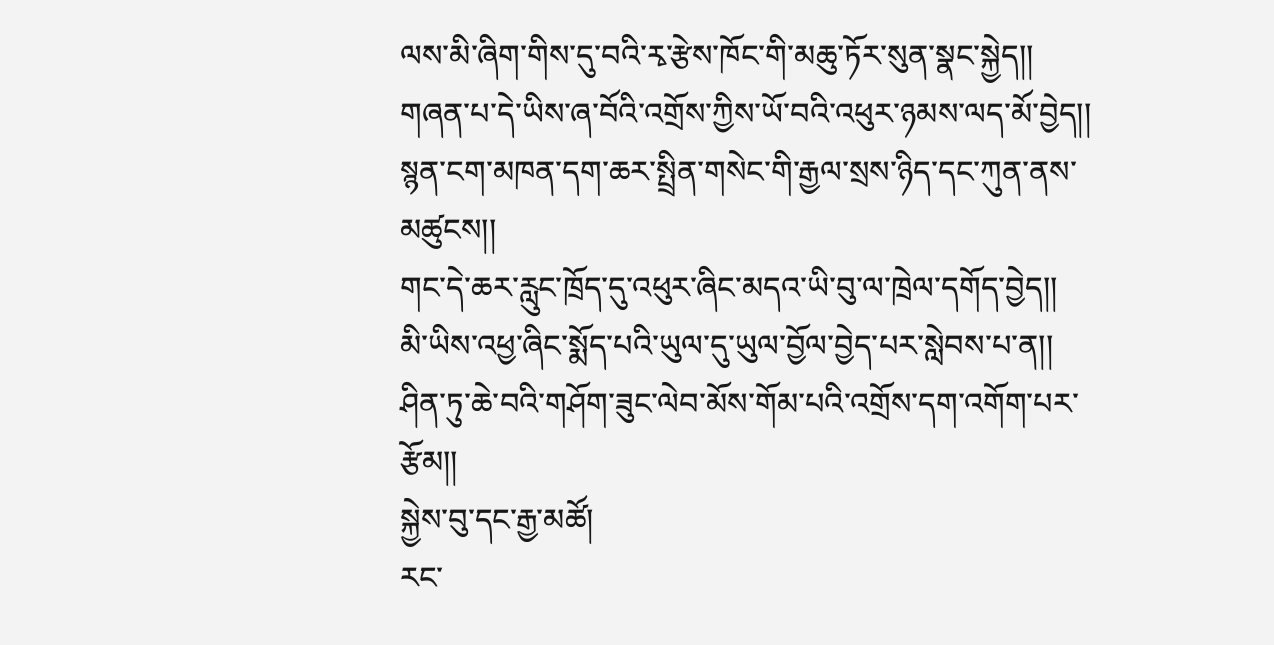ལས་མི་ཞིག་གིས་དུ་བའི་རྭ་རྩེས་ཁོང་གི་མཆུ་ཏོར་སུན་སྣང་སྐྱེད།།
གཞན་པ་དེ་ཡིས་ཞ་བོའི་འགྲོས་ཀྱིས་ཡོ་བའི་འཕུར་ཉམས་ལད་མོ་བྱེད།།
སྙན་ངག་མཁན་དག་ཆར་སྤྲིན་གསེང་གི་རྒྱལ་སྲས་ཉིད་དང་ཀུན་ནས་མཚུངས།།
གང་དེ་ཆར་རླུང་ཁྲོད་དུ་འཕུར་ཞིང་མདའ་ཡི་བུ་ལ་ཁྲེལ་དགོད་བྱེད།།
མི་ཡིས་འཕྱ་ཞིང་སྨོད་པའི་ཡུལ་དུ་ཡུལ་བྱོལ་བྱེད་པར་སླེབས་པ་ན།།
ཤིན་ཏུ་ཆེ་བའི་གཤོག་ཟུང་ལེབ་མོས་གོམ་པའི་འགྲོས་དག་འགོག་པར་རྩོམ།།
སྐྱེས་བུ་དང་རྒྱ་མཚོ།
རང་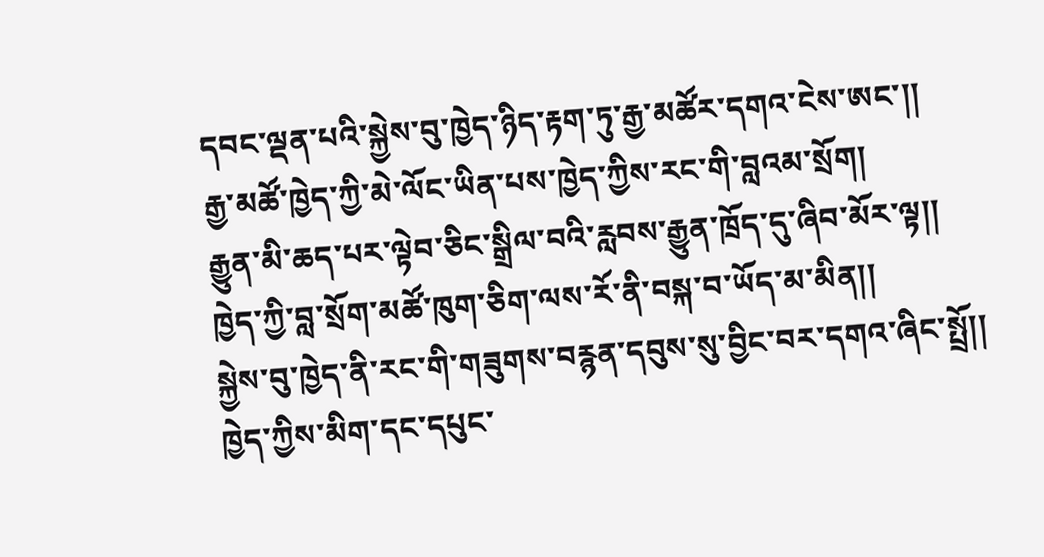དབང་ལྡན་པའི་སྐྱེས་བུ་ཁྱེད་ཉིད་རྟག་ཏུ་རྒྱ་མཚོར་དགའ་ངེས་ཨང་།།
རྒྱ་མཚོ་ཁྱེད་ཀྱི་མེ་ལོང་ཡིན་པས་ཁྱེད་ཀྱིས་རང་གི་བླའམ་སྲོག།
རྒྱུན་མི་ཆད་པར་ལྟེབ་ཅིང་སྒྲིལ་བའི་རླབས་རྒྱུན་ཁྲོད་དུ་ཞིབ་མོར་ལྟ།།
ཁྱེད་ཀྱི་བླ་སྲོག་མཚོ་ཁུག་ཅིག་ལས་རོ་ནི་བསྐ་བ་ཡོད་མ་མིན།།
སྐྱེས་བུ་ཁྱེད་ནི་རང་གི་གཟུགས་བརྙན་དབུས་སུ་བྱིང་བར་དགའ་ཞིང་སྤྲོ།།
ཁྱེད་ཀྱིས་མིག་དང་དཔུང་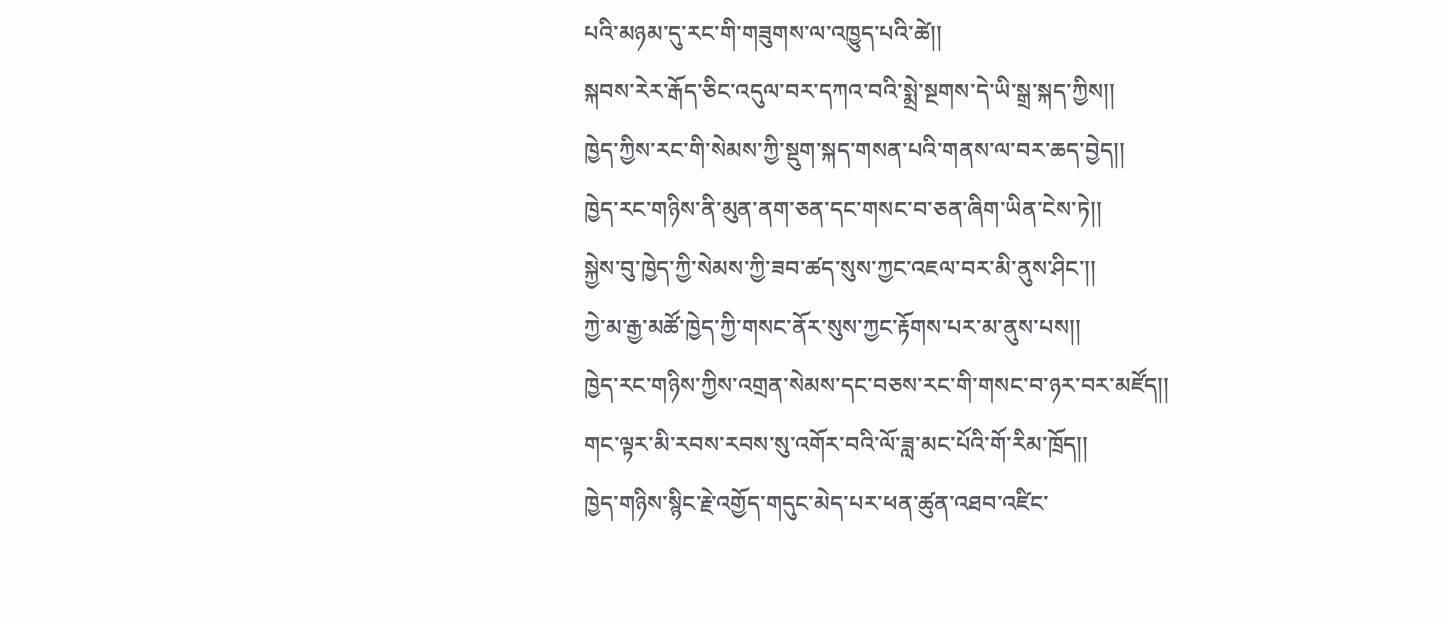པའི་མཉམ་དུ་རང་གི་གཟུགས་ལ་འཁྱུད་པའི་ཚེ།།
སྐབས་རེར་རྒོད་ཅིང་འདུལ་བར་དཀའ་བའི་སྨྲེ་སྔགས་དེ་ཡི་སྒྲ་སྐད་ཀྱིས།།
ཁྱེད་ཀྱིས་རང་གི་སེམས་ཀྱི་སྡུག་སྐད་གསན་པའི་གནས་ལ་བར་ཆད་བྱེད།།
ཁྱེད་རང་གཉིས་ནི་མུན་ནག་ཅན་དང་གསང་བ་ཅན་ཞིག་ཡིན་ངེས་ཏེ།།
སྐྱེས་བུ་ཁྱེད་ཀྱི་སེམས་ཀྱི་ཟབ་ཚད་སུས་ཀྱང་འཇལ་བར་མི་ནུས་ཤིང་།།
ཀྱེ་མ་རྒྱ་མཚོ་ཁྱེད་ཀྱི་གསང་ནོར་སུས་ཀྱང་རྟོགས་པར་མ་ནུས་པས།།
ཁྱེད་རང་གཉིས་ཀྱིས་འགྲན་སེམས་དང་བཅས་རང་གི་གསང་བ་ཉར་བར་མཛོད།།
གང་ལྟར་མི་རབས་རབས་སུ་འགོར་བའི་ལོ་ཟླ་མང་པོའི་གོ་རིམ་ཁྲོད།།
ཁྱེད་གཉིས་སྙིང་རྗེ་འགྱོད་གདུང་མེད་པར་ཕན་ཚུན་འཐབ་འཛིང་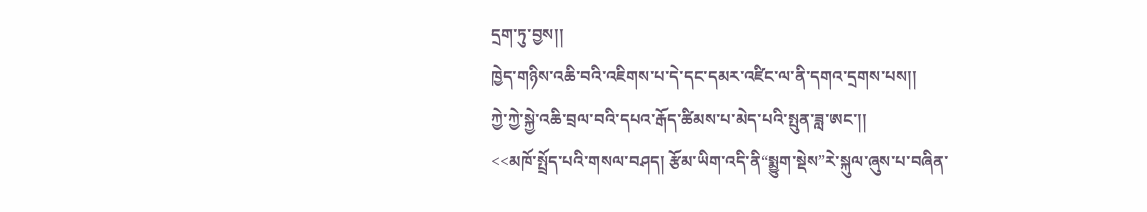དྲག་ཏུ་བྱས།།
ཁྱེད་གཉིས་འཆི་བའི་འཇིགས་པ་དེ་དང་དམར་འཛིང་ལ་ནི་དགའ་དྲགས་པས།།
ཀྱེ་ཀྱེ་སྐྱེ་འཆི་བྲལ་བའི་དཔའ་རྒོད་ཚིམས་པ་མེད་པའི་སྤུན་ཟླ་ཨང་།།
<<མཁོ་སྤྲོད་པའི་གསལ་བཤད། རྩོམ་ཡིག་འདི་ནི“སྨྱུག་སྡེས”རེ་སྐུལ་ཞུས་པ་བཞིན་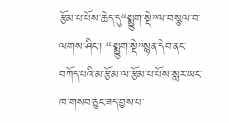རྩོམ་པ་པོས་ཆེད་དུ“སྨྱུག་སྡེ”ལ་བསྩལ་བ་ལགས་ཤིང་། “སྨྱུག་སྡེ”སྙན་དེབ་ནང་བཀོད་པའི་མ་རྩོམ་ལ་རྩོམ་པ་པོས་སླར་ཡང་ཁ་གསབ་ཅུང་ཟད་བྱས་པ་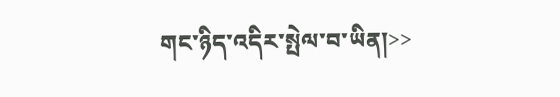གང་ཉིད་འདིར་སྤེལ་བ་ཡིན།>>